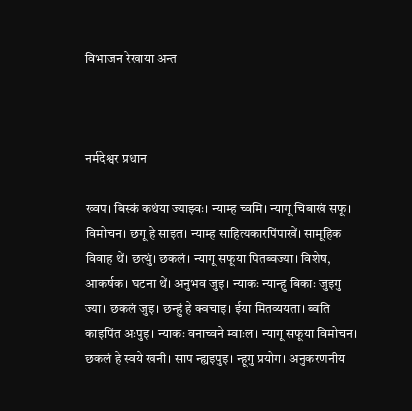विभाजन रेखाया अन्त



नर्मदेश्वर प्रधान

ख्वप। बिस्कं कथंया ज्याझ्वः। न्याम्ह च्वमि। न्यागू चिबाखं सफू। विमोचन। छगू हे साइत। न्याम्ह साहित्यकारपिंपाखें। सामूहिक विवाह थें। छत्थुं। छकलं। न्यागू सफूया पितब्वज्या। विशेष, आकर्षक। घटना थें। अनुभव जुइ। न्याकः न्यान्हु बिकाः जुइगु ज्या। छकलं जुइ। छन्हुं हे क्वचाइ। ईया मितव्ययता। ब्वति काइपिंत अःपुइ। न्याकः वनाच्वने म्वाःल। न्यागू सफूया विमोचन। छकलं हे स्वये खनी। साप न्ह्यइपुइ। न्हूगु प्रयोग। अनुकरणनीय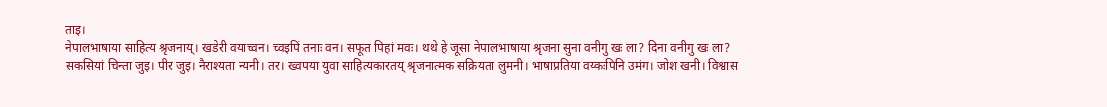ताइ।
नेपालभाषाया साहित्य श्रृजनाय्। खडेरी वयाच्वन। च्वइपिं तनाः वन। सफूत पिहां मवः। थथे हे जूसा नेपालभाषाया श्रृजना सुना वनीगु खः ला? दिना वनीगु खः ला? सकसियां चिन्ता जुइ। पीर जुइ। नैराश्यता न्यनी। तर। ख्वपया युवा साहित्यकारतय् श्रृजनात्मक सक्रियता लुमनी। भाषाप्रतिया वय्कःपिनि उमंग। जोश खनी। विश्वास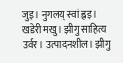जुइ। नुगलय् स्वां ह्वइ। खडेरी मखु। झीगु साहित्य उर्वर। उत्पादनशील। झीगु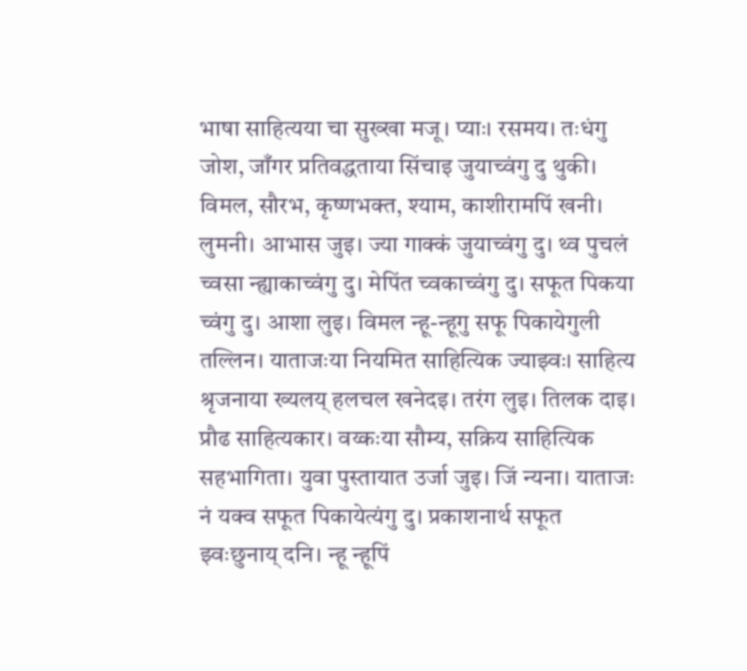भाषा साहित्यया चा सुख्खा मजू। प्याः। रसमय। तःधंगु जोश, जाँगर प्रतिवद्धताया सिंचाइ जुयाच्वंगु दु थुकी। विमल, सौरभ, कृष्णभक्त, श्याम, काशीरामपिं खनी। लुमनी। आभास जुइ। ज्या गाक्कं जुयाच्वंगु दु। थ्व पुचलं च्वसा न्ह्याकाच्वंगु दु। मेपिंत च्वकाच्वंगु दु। सफूत पिकया च्वंगु दु। आशा लुइ। विमल न्हू-न्हूगु सफू पिकायेगुली तल्लिन। याताजःया नियमित साहित्यिक ज्याझ्वः। साहित्य श्रृजनाया ख्यलय् हलचल खनेदइ। तरंग लुइ। तिलक दाइ। प्रौढ साहित्यकार। वय्कःया सौम्य, सक्रिय साहित्यिक सहभागिता। युवा पुस्तायात उर्जा जुइ। जिं न्यना। याताजः नं यक्व सफूत पिकायेत्यंगु दु। प्रकाशनार्थ सफूत झ्वःछुनाय् दनि। न्हू न्हूपिं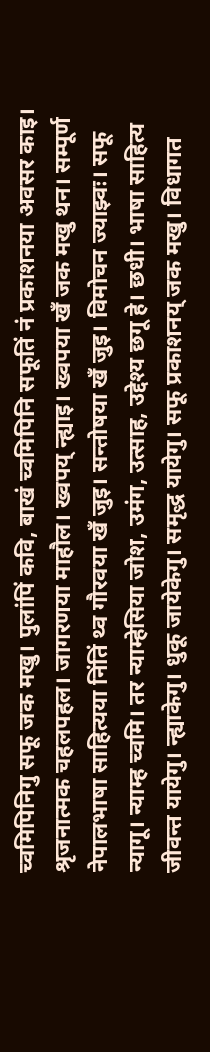च्वमिपिनिगु सफू जक मखु। पुलांपिं कवि, बाखं च्वमिपिनि सफूतिं नं प्रकाशनया अवसर काइ। श्रृजनात्मक चहलपहल। जागरणया माहौल। ख्वपय् न्ह्याइ। ख्वपया खँ जक मखु थन। सम्पूर्ण नेपालभाषा साहित्यया निंतिं थ्व गौरवया खँ जुइ। सन्तोषया खँ जुइ। विमोचन ज्याझ्वः। सफू न्यागू। न्याम्ह च्वमि। तर न्याम्हेसिया जोश, उमंग, उत्साह, उद्देश्य छगू हे। छधी। भाषा साहित्य जीवन्त यायेगु। न्ह्याकेगु। धुकू जायेकेगु। समृद्ध यायेगु। सफू प्रकाशनय् जक मखु। विधागत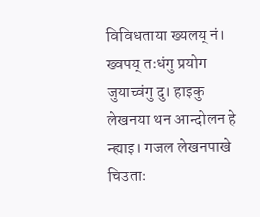विविधताया ख्यलय् नं। ख्वपय् तःधंगु प्रयोग जुयाच्वंगु दु। हाइकु लेखनया थन आन्दोलन हे न्ह्याइ। गजल लेखनपाखे चिउताः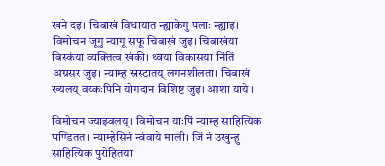खने दइ। चिबाखं विधायात न्ह्याकेगु पलाः न्ह्याइ। विमोचन जूगु न्यागू सफू चिबाखं जुइ। चिबाखंया बिस्कंया व्यक्तित्व खंकी। थ्वया विकासया निंतिं अग्रसर जुइ। न्याम्ह स्रस्टातय् लगनशीलता। चिबाखं ख्यलय् वय्कःपिनि योगदान विशिष्ट जुइ। आशा याये ।

विमोचन ज्याझ्वलय्। विमोचन याःपिं न्याम्ह साहित्यिक पण्डितत। न्याम्हेसिनं न्वंवाये माली। जिं नं उखुन्हु साहित्यिक पुरोहितया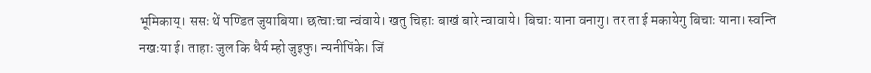भूमिकाय्। ससः थें पण्डित जुयाबिया। छत्वाःचा न्वंवाये। खतु चिहाः बाखं बारे न्वावाये। बिचाः याना वनागु। तर ता ई मकायेगु बिचाः याना। स्वन्ति नखःया ई। ताहाः जुल कि धैर्य म्हो जुइफु। न्यनीपिंके। जिं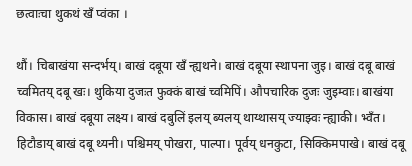छत्वाःचा थुकथं खँ प्वंका ।

थौं। चिबाखंया सन्दर्भय्। बाखं दबूया खँ न्ह्यथने। बाखं दबूया स्थापना जुइ। बाखं दबू बाखं च्वमितय् दबू खः। थुकिया दुजःत फुक्कं बाखं च्वमिपिं। औपचारिक दुजः जुइम्वाः। बाखंया विकास। बाखं दबूया लक्ष्य। बाखं दबुलिं इलय् ब्यलय् थाय्थासय् ज्याझ्वः न्ह्याकी। भ्वँत। हिटौडाय् बाखं दबू थ्यनी। पश्चिमय् पोखरा, पाल्पा। पूर्वय् धनकुटा, सिक्किमपाखे। बाखं दबू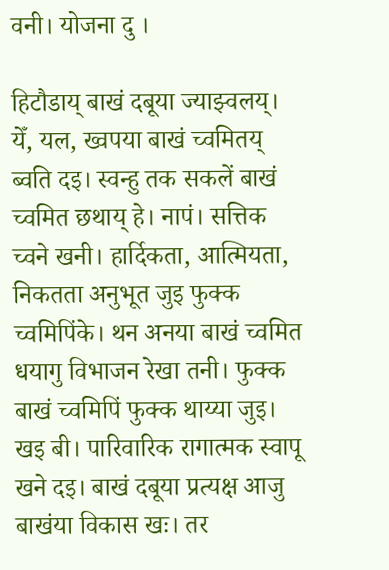वनी। योजना दु ।

हिटौडाय् बाखं दबूया ज्याझ्वलय्। येँ, यल, ख्वपया बाखं च्वमितय् ब्वति दइ। स्वन्हु तक सकलें बाखं च्वमित छथाय् हे। नापं। सत्तिक च्वने खनी। हार्दिकता, आत्मियता, निकतता अनुभूत जुइ फुक्क च्वमिपिंके। थन अनया बाखं च्वमित धयागु विभाजन रेखा तनी। फुक्क बाखं च्वमिपिं फुक्क थाय्या जुइ। खइ बी। पारिवारिक रागात्मक स्वापू खने दइ। बाखं दबूया प्रत्यक्ष आजु बाखंया विकास खः। तर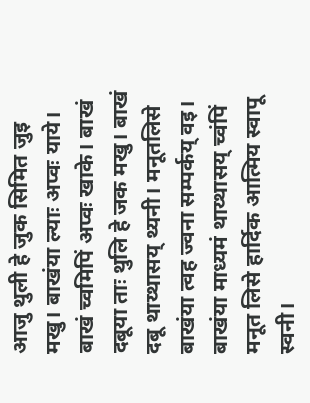आजु थुली हे जुक सिमित जुइ मखु। बाखंया ल्याः अप्वः याये। बाखं च्वमिपिं अप्वः खाके। बाखं दबूया ताः थुलि हे जक मखु। बाखं दबू थाय्थासय् थ्यनी। मनूतलिसे बाखंया त्वह ज्वना सम्पर्कय् वइ। बाखंया माध्यमं थाय्थासय् च्वंपिं मनूत लिसे हार्दिक आत्मिय स्वापू स्वनी।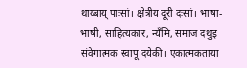थाय्बाय् पाःसां। क्षेत्रीय दूरी दःसां। भाषा-भाषी, साहित्यकार, न्यँमि, समाज दथुइ संवेगात्मक स्वापू दयेकी। एकात्मकताया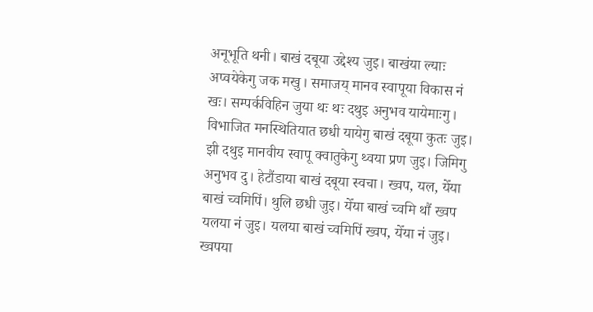अनूभूति थनी। बाखं दबूया उद्देश्य जुइ। बाखंया ल्याः अप्वयेकेगु जक मखु। समाजय् मानव स्वापूया विकास नं खः। सम्पर्कविहिन जुया थः थः दथुइ अनुभव यायेमाःगु। विभाजित मनस्थितियात छधी यायेगु बाखं दबूया कुतः जुइ। झी दथुइ मानवीय स्वापू क्वातुकेगु थ्वया प्रण जुइ। जिमिगु अनुभव दु। हेटौंडाया बाखं दबूया स्वचा। ख्वप, यल, येँया बाखं च्वमिपिं। थुलि छधी जुइ। येँया बाखं च्वमि थौं ख्वप यलया नं जुइ। यलया बाखं च्वमिपिं ख्वप, येँया नं जुइ। ख्वपया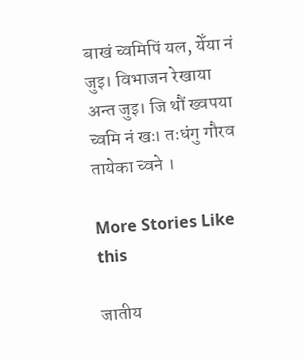बाखं च्वमिपिं यल, येँया नं जुइ। विभाजन रेखाया अन्त जुइ। जि थौं ख्वपया च्वमि नं खः। तःधंगु गौरव तायेका च्वने ।

More Stories Like this

जातीय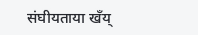संघीयताया खँय्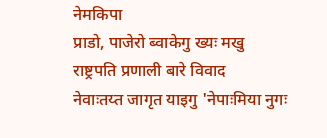नेमकिपा
प्राडो, पाजेरो ब्वाकेगु ख्यः मखु
राष्ट्रपति प्रणाली बारे विवाद
नेवाःतय्त जागृत याइगु 'नेपाःमिया नुगः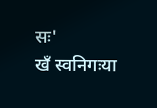सः'
खँ स्वनिगःया